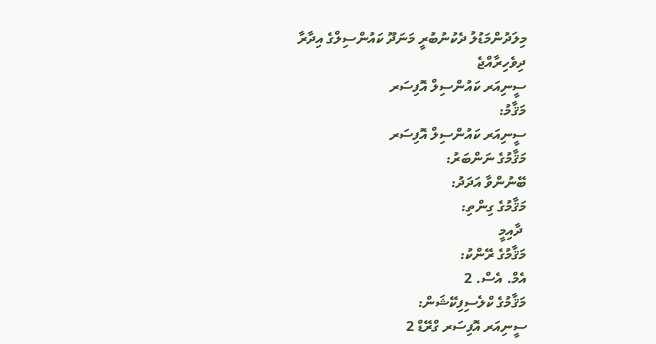މިލަދުންމަޑުލު ދެކުނުބުރީ މަނަދޫ ކައުންސިލްގެ އިދާރާ
ދިވެހިރާއްޖެ
ސީނިއަރ ކައުންސިލް އޮފިސަރ
މަޤާމު:
ސީނިއަރ ކައުންސިލް އޮފިސަރ
މަޤާމުގެ ނަންބަރު:
ބޭނުންވާ އަދަދު:
މަޤާމުގެ ގިންތި:
 ދާއިމީ
މަޤާމުގެ ރޭންކު:
އެމް. އެސް. 2
މަޤާމުގެ ކްލެސިފިކޭޝަން:
ސީނިއަރ އޮފިސަރ ގްރޭޑް 2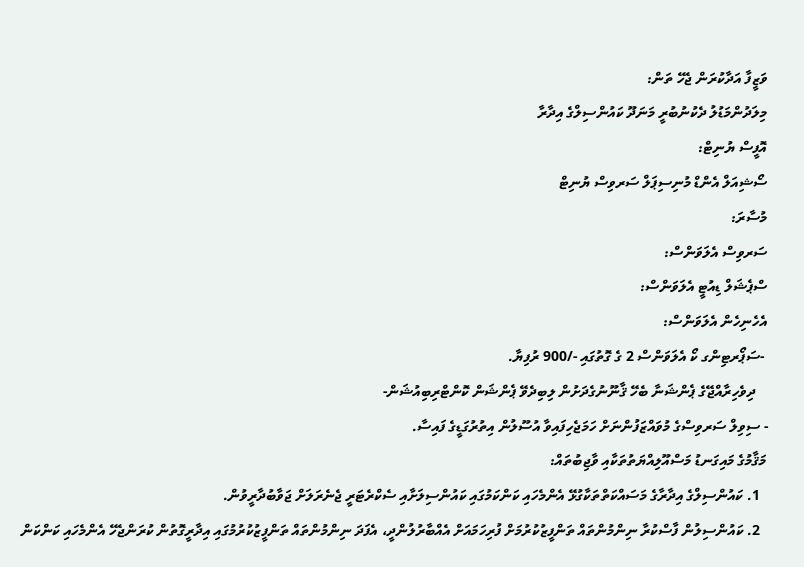ވަޒީފާ އަދާކުރަން ޖެހޭ ތަން:
މިލަދުންމަޑުލު ދެކުނުބުރީ މަނަދޫ ކައުންސިލްގެ އިދާރާ
އޮފީސް ޔުނިޓް:
ސޯޝިއަލް އެންޑް މުނިސިޕަލް ސަރވިސް ޔުނިޓް
މުސާރަ:
ސަރވިސް އެލަވަންސް:
ސްޕެޝަލް ޑިއުޓީ އެލަވަންސް:
އެހެނިހެން އެލަވަންސް:
 -ސަޕޯރޓިންގ ކޯ އެލަވަންސް 2 ގެ ގޮތުގައި -/900 ރުފިޔާ.
   ދިވެހިރާއްޖޭގެ ޕެންޝަނާ ބެހޭ ޤާނޫނުގެދަށުން ލިބިދެވޭ ޕެންޝަން ކޮންޓްރިބިއުޝަން-
- ސިވިލް ސަރވިސްގެ މުވައްޒަފުންނަށް ހަމަޖެހިފައިވާ އުސޫލުން އިތުރުގަޑީގެ ފައިސާ.
މަޤާމުގެ މައިގަނޑު މަސްއޫލިއްޔަތުތަކާއި ވާޖިބުތައް:
  1. ކައުންސިލްގެ އިދާރާގެ މަސައްކަތްތަކާގުޅޭ އެންމެހައި ކަންކަމުގައި ކައުންސިލަށާއި ސެކްރެޓަރީ ޖެނެރަލަށް ޖަވާބުދާރީވުން.
  2. ކައުންސިލުން ފާސްކުރާ ނިންމުންތައް ތަންފީޒުކުރުމަށް ފުރިހަމައަށް އެއްބާރުލުންދީ، އެފަދަ ނިންމުންތައް ތަންފީޒުކުރުމުގައި އިދާރީގޮތުން ކުރަންޖެހޭ އެންމެހައި ކަންކަން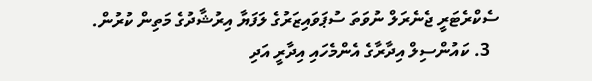ސެކްރެޓަރީ ޖެނެރަލް ނުވަތަ ސުޕަވައިޒަރުގެ ލަފަޔާ އިރުޝާދުގެ މަތިން ކުރުން.
  3. ކައުންސިލް އިދާރާގެ އެންމެހައި އިދާރީ އަދި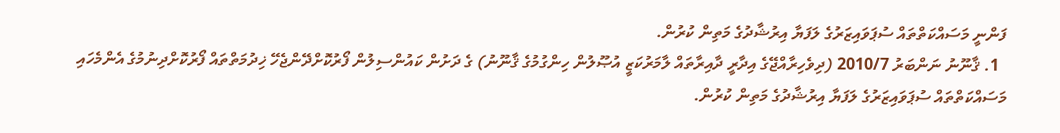ފަންނީ މަސައްކަތްތައް ސުޕަވައިޒަރުގެ ލަފަޔާ އިރުޝާދުގެ މަތިން ކުރުން.
  1. ޤާނޫނު ނަންބަރު 2010/7 (ދިވެހިރާއްޖޭގެ އިދާރީ ދާއިރާތައް ލާމަރުކަޒީ އުޞޫލުން ހިންގުމުގެ ޤާނޫނު) ގެ ދަށުން ކައުންސިލުން ފޯރުކޮށްދޭންޖެހޭ ޚިދުމަތްތައް ފޯރުކޮށްދިނުމުގެ އެންމެހައި މަސައްކަތްތައް ސުޕަވައިޒަރުގެ ލަފަޔާ އިރުޝާދުގެ މަތިން ކުރުން.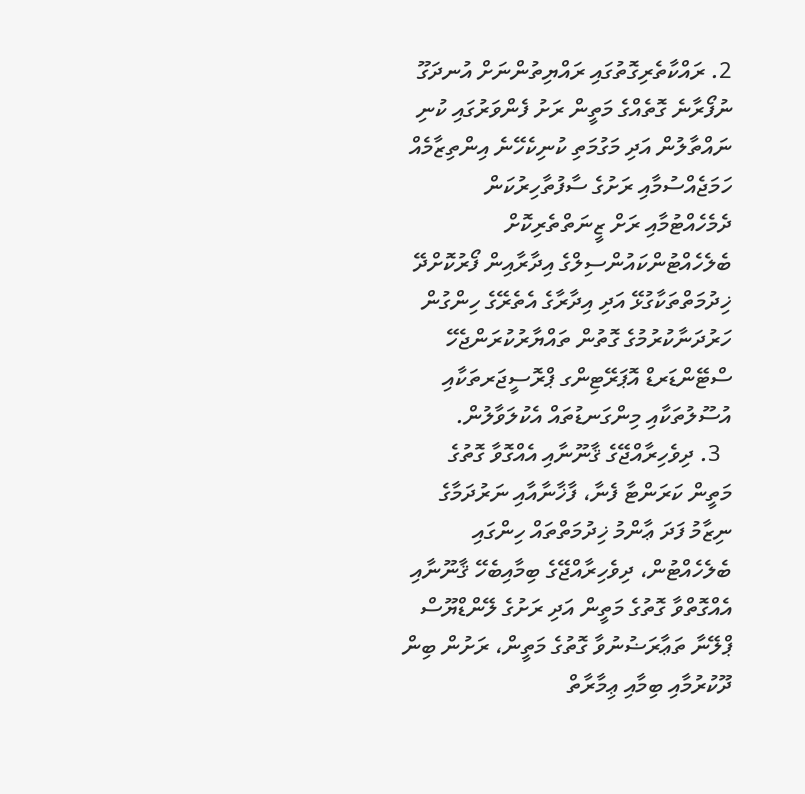2. ރައްކާތެރިގޮތުގައި ރައްޔިތުންނަށް އުނދަގޫ ނުފޯރާނެ ގޮތެއްގެ މަތީން ރަށު ފެންވަރުގައި ކުނި ނައްތާލުން އަދި މަގުމަތި ކުނިކެހޭނެ އިންތިޒާމެއް ހަމަޖެއްސުމާއި ރަށުގެ ސާފުތާހިރުކަން ދެމެހެއްޓުމާއި ރަށް ޒީނަތްތެރިކޮށް ބެލެހެއްޓުންކައުންސިލްގެ އިދާރާއިން ފޯރުކޮށްދޭ ޚިދުމަތްތަކާގުޅޭ އަދި އިދާރާގެ އެތެރޭގެ ހިންގުން ހަރުދަނާކުރުމުގެ ގޮތުން ތައްޔާރުކުރަންޖެހޭ ސްޓޭންޑަރޑް އޮޕަރޭޓިންގ ޕްރޮސީޖަރތަކާއި އުސޫލުތަކާއި މިންގަނޑުތައް އެކުލަވާލުން.
  3. ދިވެހިރާއްޖޭގެ ޤާނޫނާއި އެއްގޮވާ ގޮތުގެ މަތީން ކަރަންޓާ ފެނާ، ފާޚާނާއާއި ނަރުދަމާގެ ނިޒާމު ފަދަ ޢާންމު ޚިދުމަތްތައް ހިންގައި ބެލެހެއްޓުން، ދިވެހިރާއްޖޭގެ ބިމާއިބެހޭ ޤާނޫނާއި އެއްގޮތްވާ ގޮތުގެ މަތީން އަދި ރަށުގެ ލޭންޑްޔޫސް ޕްލޭނާ ތަޢާރަޟުނުވާ ގޮތުގެ މަތީން، ރަށުން ބިން ދޫކުރުމާއި ބިމާއި ޢިމާރާތް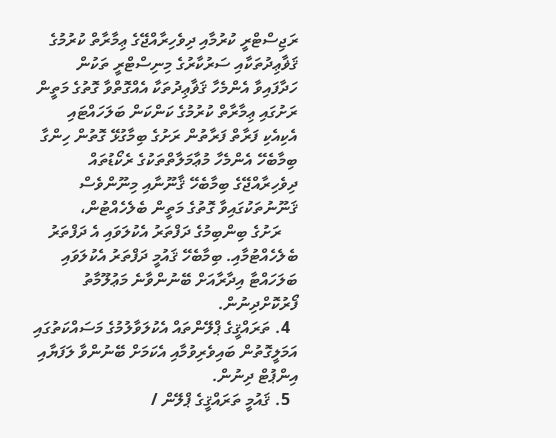ރަޖިސްޓްރީ ކުރުމާއި ދިވެހިރާއްޖޭގެ ޢިމާރާތް ކުރުމުގެ ޤަޥާޢިދުތަކާއި ސަރުކާރުގެ މިނިސްޓްރީ ތަކުން ހަދާފައިވާ އެންމެހާ ޤަޥާޢިދުތަކާ އެއްގޮތްވާ ގޮތުގެ މަތީން ރަށުގައި ޢިމާރާތް ކުރުމުގެ ކަންކަން ބަލަހައްޓައި އެކިއެކި ފަރާތް ފަރާތުން ރަށުގެ ބިމާގުޅޭ ގޮތުން ހިންގާ ބިމާބެހޭ އެންމެހާ މުޢާމަލާތްތަކުގެ ރެކޯޑުތައް ދިވެހިރާއްޖޭގެ ބިމާބެހޭ ޤާނޫނާއި މިނޫންވެސް ޤަނޫނުތަކުގައިވާ ގޮތުގެ މަތީން ބެލެހެއްޓުން،
    ރަށުގެ ބިންބިމުގެ ދަފްތަރު އެކުލަވައި އެ ދަފްތަރު ބެލެހެއްޓުމާއި. ބިމާބެހޭ ޤައުމީ ދަފްތަރު އެކުލަވައި ބަލަހައްޓާ އިދާރާއަށް ބޭނުންވާނެ މަޢުލޫމާތު ފޯރުކޮށްދިނުން.
  4. ތަރައްޤީގެ ޕްލޭންތައް އެކުލަވާލުމުގެ މަސައްކަތުގައި އަމަލީގޮތުން ބައިވެރިވުމާއި އެކަމަށް ބޭނުންވާ ލަފަޔާއި އިންޕުޓް ދިނުން.
  5. ޤައުމީ ތަރައްޤީގެ ޕްލޭން /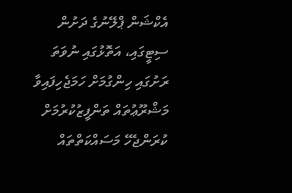އެކްޝަން ޕްލޭނުގެ ދަށުން ސިޓީގައި، އަތޮޅުގައި ނުވަތަ ރަށުގައި ހިންގުމަށް ހަމަޖެހިފައިވާ މަޝްރޫޢުތައް ތަންފީޒުކުރުމަށް ކުރަންޖެހޭ މަސައްކަތްތައް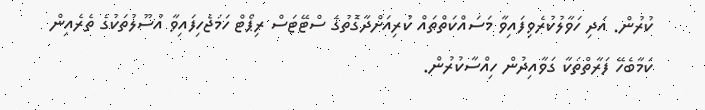ކުރުން. އަދި ހަވާލުކުރެވިފައިވާ މަސައްކަތްތައް ކުރިއަށްދާގޮތުގެ ސްޓޭޓަސް ރިޕޯޓް ހަމަޖެހިފައިވާ އުސޫލުތަކުގެ ތެރެއިން ކަމާބެހޭ ފަރާތްތަކާ ގަވާއިދުން ހިއްސާކުރުން.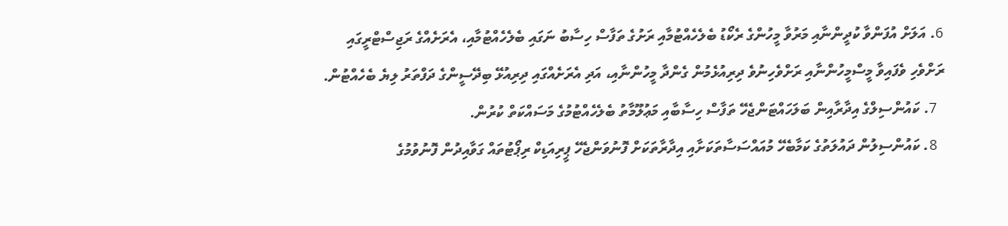6. އަލަށް އުފަންވާ ކުދީންނާއި މަރުވާ މީހުންގެ ރެކޯޑު ބެލެހެއްޓުމާއި ރަށުގެ ތަފާސް ހިސާބު ނަގައި ބެލެހެއްޓުމާއި، އެރަށެއްގެ ރަޖިސްޓްރީގައި ރަށްވެހި ވެފައިވާ މީސްމީހުންނާއި ރަށްވެހިނުވެ ދިރިއުޅެމުން ގެންދާ މީހުންނާއި، އަދި އެރަށެއްގައި ދިރިއުޅޭ ބިދޭސީންގެ ދަފްތަރު ލިޔެ ބެހެއްޓުން.
  7. ކައުންސިލްގެ އިދާރާއިން ބަލަހައްޓަންޖެހޭ ތަފާސް ހިސާބާއި މަޢުލޫމާތު ބެލެހެއްޓުމުގެ މަސައްކަތް ކުރުން.
  8. ކައުންސިލުން ދައުލަތުގެ ކަމާބެހޭ މުއައްސަސާތަކަށާއި އިދާރާތަކަށް ފޮނުވަންޖެހޭ ޕީރިއަޑިކް ރިޕޯޓުތައް ގަވާއިދުން ފޮނުވުމުގެ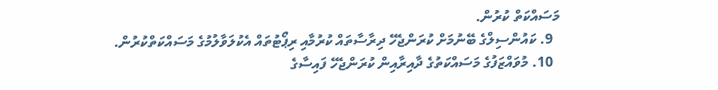މަސައްކަތް ކުރުން.
  9. ކައުންސިލްގެ ބޭނުމަށް ކުރަންޖެހޭ ދިރާސާތައް ކުރުމާއި ރިޕޯޓުތައް އެކުލަވާލުމުގެ މަސައްކަތްކުރުން.
  10. މުވައްޒަފުގެ މަސައްކަތުގެ ދާއިރާއިން ކުރަންޖެހޭ ފައިސާގެ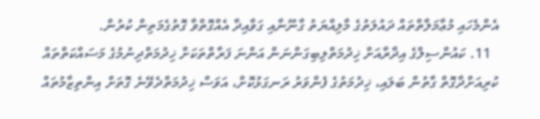އެންމެހައި މުޢާމަލާތްތައް ދައުލަތުގެ މާލިއްޔަތު ގާނޫނާއި ގަވާއިދާ އެއްގޮތްވާ ގޮތުގެމަތިން ކުރުން.
  11. ކައުންސިލްގެ އިދާރާއަށް ޚިދުމަތްލިބިގަންނަން އަންނަ ފަރާތްތަކަށް ޚިދުމަތްދިނުމުގެ މަސައްކަތްތައް ކުރިއަށްދާގޮތް ގާތުން ބަލައި، ޚިދުމަތުގެ ފެންވަރު ރަނގަޅުކޮށް، އަވަސް ޚިދުމަތްދެވޭނެ ގޮތަށް އިންތިޒާމުތައް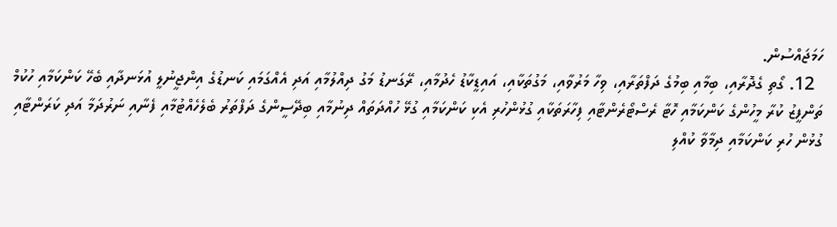ހަމަޖައްސުން.
  12. ގޯތި ގެދޮރާއި، ބިމާއި ބިމުގެ ދަފްތަރާއި، ވިހާ މަރުވާއި، މަގުތަކާއި، އައިޑީކާޑު ހެދުމާއި، ރޭގަނޑު މަގު ދިއްލުމާއި އަދި އެއްގަމައި ކަނޑުގެ އިންޖީނުލީ އުޅަނދާއި ބެހޭ ކަންކަމާއި ހުކުމް ތަންފީޒު ކުރާ މީހުންގެ ކަންކަމާއި ހޮޓާ ރެސްޓޯރެންޓާއި ފިހާރަތަކާއި ގުޅުންހުރި އެކި ކަންކަމާއި ގުޅޭ ހުއްދަތައް ދިނުމާއި ބިދޭސީންގެ ދަފްތަރު ބެލެހެއްޓުމާއި ފެނާއި ނަރުދަމާ އަދި ކަރަންޓާއި ގުޅުން ހުރި ކަންކަމާއި ދިމާވާ ކުއްލި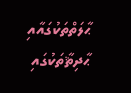ޙާލަތްތަކުގައާއި ޙާދިޘާތަކުގައި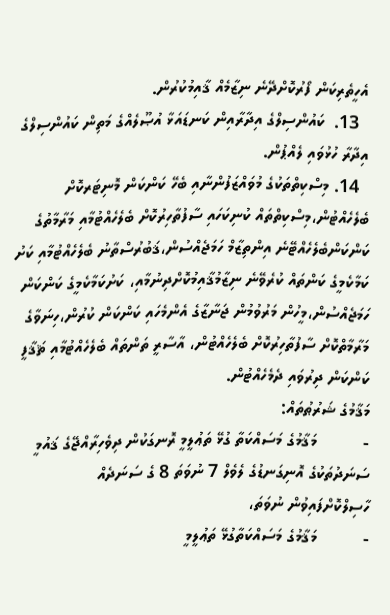އެހީތެރިކަން ފޯރުކޮށްދޭނެ ނިޒާމެއް ޤާއިމުކުރުން.
  13.  ކައުންސިލްގެ އިދާރާއިން ކަނޑައަޅާ އުޞޫލެއްގެ މަތިން ކައުންސިލްގެ އިދާރާ ހުޅުވައި ލެއްޕުން.
  14. މިސްކިތްތަކުގެ މުވައްޒަފުންނާއި ބެހޭ ކަންކަން މޮނިޓަރކޮށް ބެލެހެއްޓުން،މިސްކިތްތައް ކުނިކަހައި ސާފުތާހިރުކޮށް ބެލެހެއްޓުމާއި މަރާމާތުގެ ކަންކަންބެލެހެއްޓޭނެ އިންތިޒާމް ހަމަޖެއްސުން،ޤަބުރުސްތާނު ބެލެހެއްޓުމާއި ކަށު ކަމާކެމީގެ ކަންތައް ކުރެވޭނެ ނިޒާމުޤާއިމުކޮށްދިނުމާއި، ކަށުކަމާކެމީގެ ކަންކަން ހަމަޖެއްސުން،މީހުން މަރުވުމުން ޖަނާޒާގެ އެންމެހައި ކަންކަން ކުރުން،ހިނަވާގެ މަރާމާތްކޮށް ސާފުތާހިރުކޮށް ބެލެހެއްޓުން، އާސާރީ ތަންތައް ބެލެހެއްޓުމާއި ޘަޤާފީ ކަންކަން ދިރުވައި ދެމެހެއްޓުން.
މަޤާމުގެ ޝަރުޠުތައް:
-          މަޤާމުގެ މަސައްކަތާ ގުޅޭ ތަޢުލީމީ ރޮނގަކުން ދިވެހިރާއްޖޭގެ ޤައުމީ ސަނަދުތަކުގެ އޮނިގަނޑުގެ ލެވެލް 7 ނުވަތަ 8 ގެ ސަނަދެއް ހާސިލްކޮށްފައިވުން ނުވަތަ،
-          މަޤާމުގެ މަސައްކަތާގުޅޭ ތަޢުލީމީ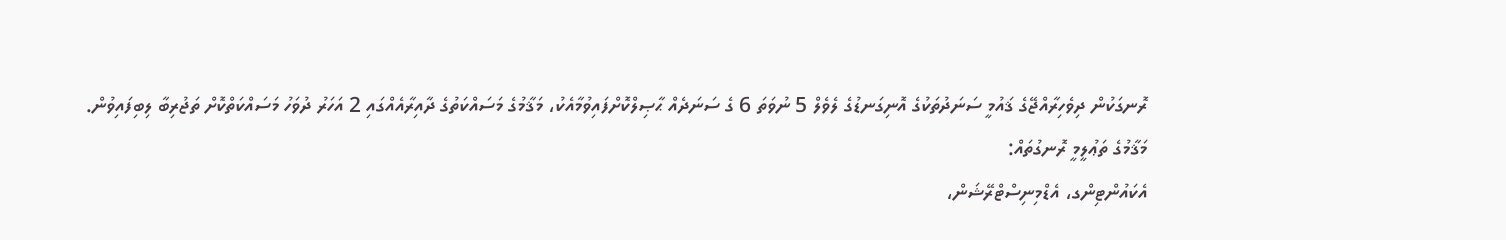ރޮނގަކުން ދިވެހިރާއްޖޭގެ ޤައުމީ ސަނަދުތަކުގެ އޮނިގަނޑުގެ ލެވެލް 5 ނުވަތަ 6 ގެ ސަނަދެއް ޙާޞިލްކޮށްފައިވުމާއެކު، މަޤާމުގެ މަސައްކަތުގެ ދާއިރާއެއްގައި 2 އަހަރު ދުވަހު މަސައްކަތްކޮށް ތަޖުރިބާ ލިބިފައިވުން.
މަޤާމުގެ ތަޢުލީމީ ރޮނގުތައް:
އެކައުންޓިންގ، އެޑްމިނިސްޓްރޭޝަން،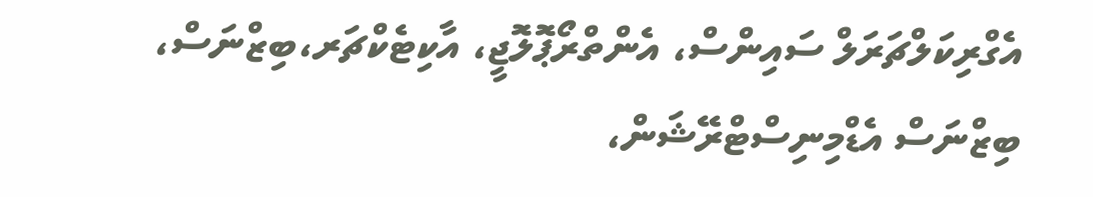އެގްރިކަލްޗަރަލް ސައިންސް، އެންތްރޯޕޮލޮޖީ، އާކިޓެކްޗަރ،ބިޒްނަސް،  ބިޒްނަސް އެޑްމިނިސްޓްރޭޝަން،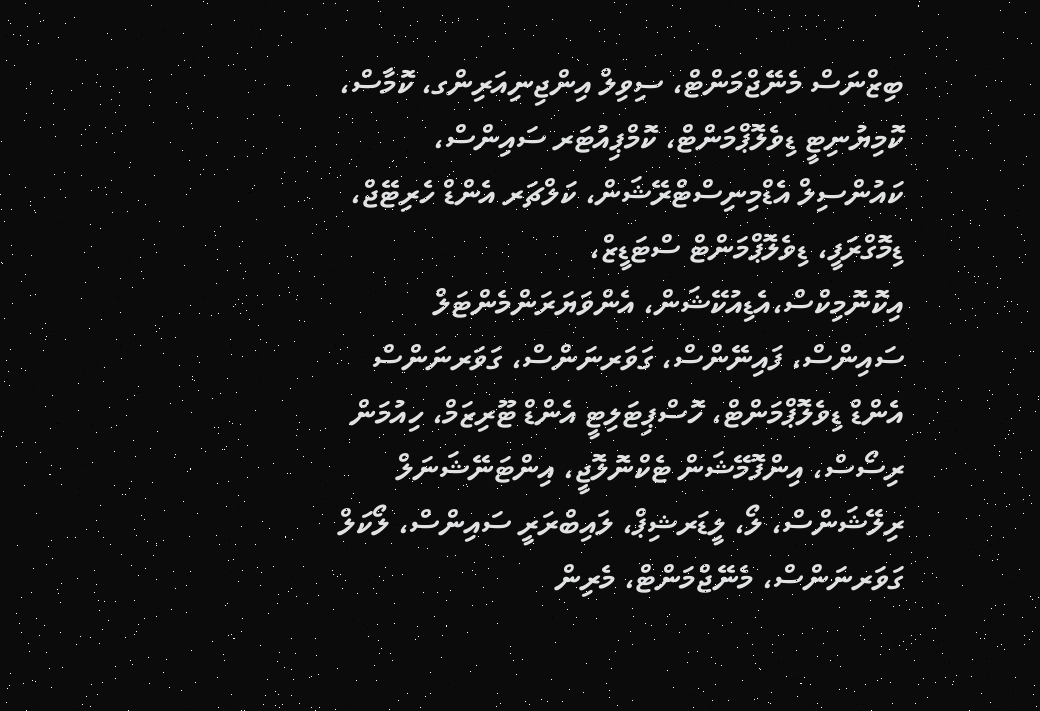ބިޒްނަސް މެނޭޖްމަންޓް، ސިވިލް އިންޖިނިއަރިންގ، ކޮމާސް، ކޮމިޔުނިޓީ ޑިވެލޮޕްމަންޓް، ކޮމްޕިއުޓަރ ސައިންސް، ކައުންސިލް އެޑްމިނިސްޓްރޭޝަން، ކަލްޗަރ އެންޑް ހެރިޓޭޖް، ޑިމޮގްރަފީ، ޑިވެލޮޕްމަންޓް ސްޓަޑީޒް، އިކޮނޮމިކްސް،އެޑިއުކޭޝަން، އެންވަޔަރަންމެންޓަލް ސައިންސް، ފައިނޭންސް، ގަވަރނަންސް، ގަވަރނަންސް އެންޑް ޑިވެލޮޕްމަންޓް، ހޮސްޕިޓަލިޓީ އެންޑް ޓޫރިޒަމް، ހިއުމަން ރިސޯސް، އިންފޮމޭޝަން ޓެކްނޮލޮޖީ، އިންޓަނޭޝަނަލް ރިލޭޝަންސް، ލޯ، ލީޑަރޝިޕް، ލައިބްރަރީ ސައިންސް، ލޯކަލް ގަވަރނަންސް، މެނޭޖްމަންޓް، މެރިން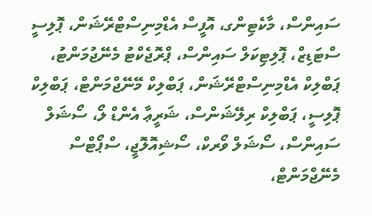ސައިންސް، މާކެޓިންގ، އޮފީސް އެޑްމިނިސްޓްރޭޝަން، ޕޮލިސީ ސްޓަޑިޒް، ޕޮލިޓިކަލް ސައިންސް، ޕްރޮޖެކްޓު މެނޭޖުމަންޓު، ޕަބްލިކް އެޑްމިނިސްޓްރޭޝަން، ޕަބްލިކް މޭނޭޖްމަންޓް، ޕަބްލިކް ޕޮލިސީ، ޕަބްލިކް ރިލޭޝަންސް، ޝަރީޢާ އެންޑް ލޯ، ސޯޝަލް ސައިންސް، ސޯޝަލް ވޯރކް، ސޯޝިއޮލޮޖީ، ސްޕޯޓްސް މެނޭޖްމަންޓް،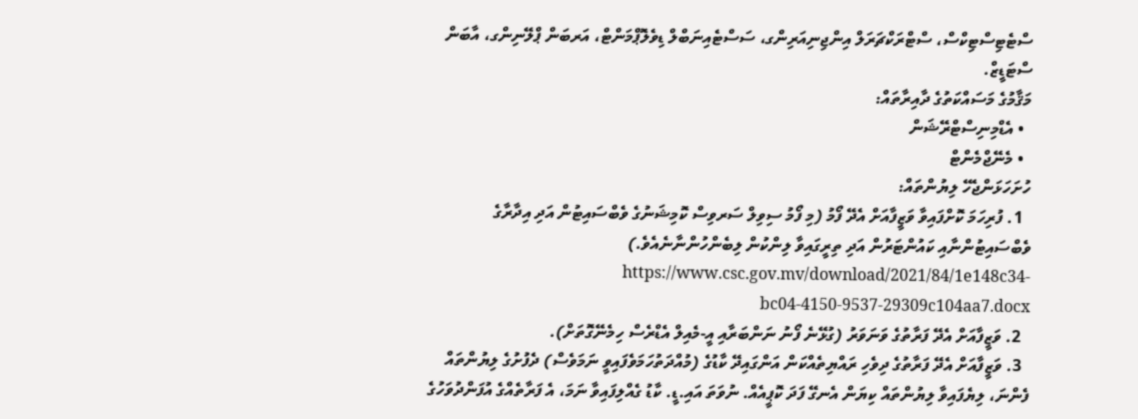ސްޓެޓިސްޓިކްސް، ސްޓްރަކްޗަރަލް އިންޖިނިއަރިންގ، ސަސްޓެއިނަބްލް ޑިވެލޮޕްމަންޓް، އަރބަން ޕްލޭނިންގ، އާބަން ސްޓަޑީޒް.
މަޤާމުގެ މަސައްކަތުގެ ދާއިރާތައް:
  • އެޑްމިނިސްޓްރޭޝަން
  • މެނޭޖްމެންޓް
ހުށަހަޅަންޖެހޭ ލިޔުންތައް:
  1. ފުރިހަމަ ކޮށްފައިވާ ވަޒީފާއަށް އެދޭ ފޯމު (މި ފޯމު ސިވިލް ސަރވިސް ކޮމިޝަނުގެ ވެބްސައިޓުން އަދި އިދާރާގެ ވެބްސައިޓުންނާއި ކައުންޓަރުން އަދި ތިރީގައިވާ ލިންކުން ލިބެންހުންނާނެއެވެ.)  https://www.csc.gov.mv/download/2021/84/1e148c34-bc04-4150-9537-29309c104aa7.docx
  2. ވަޒީފާއަށް އެދޭ ފަރާތުގެ ވަނަވަރު (ގުޅޭނެ ފޯނު ނަންބަރާއި އީ-މެއިލް އެޑްރެސް ހިމެނޭގޮތަށް).
  3. ވަޒީފާއަށް އެދޭ ފަރާތުގެ ދިވެހި ރައްޔިތެއްކަން އަންގައިދޭ ކާޑުގެ (މުއްދަތުހަމަވެފައިވީ ނަމަވެސް) ދެފުށުގެ ލިޔުންތައް ފެންނަ، ލިޔެފައިވާ ލިޔުންތައް ކިޔަން އެނގޭ ފަދަ ކޮޕީއެއް. ނުވަތަ އައި.ޑީ. ކާޑު ގެއްލިފައިވާ ނަމަ، އެ ފަރާތެއްގެ އުފަންދުވަހުގެ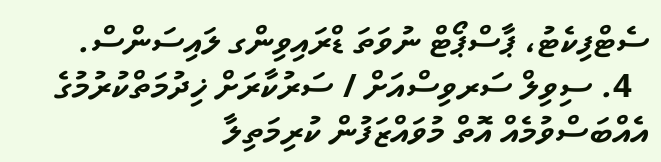ސެޓްފިކެޓު، ޕާސްޕޯޓް ނުވަތަ ޑްރައިވިންގ ލައިސަންސް.
  4. ސިވިލް ސަރވިސްއަށް / ސަރުކާރަށް ޚިދުމަތްކުރުމުގެ އެއްބަސްވުމެއް އޮތް މުވައްޒަފުން ކުރިމަތިލާ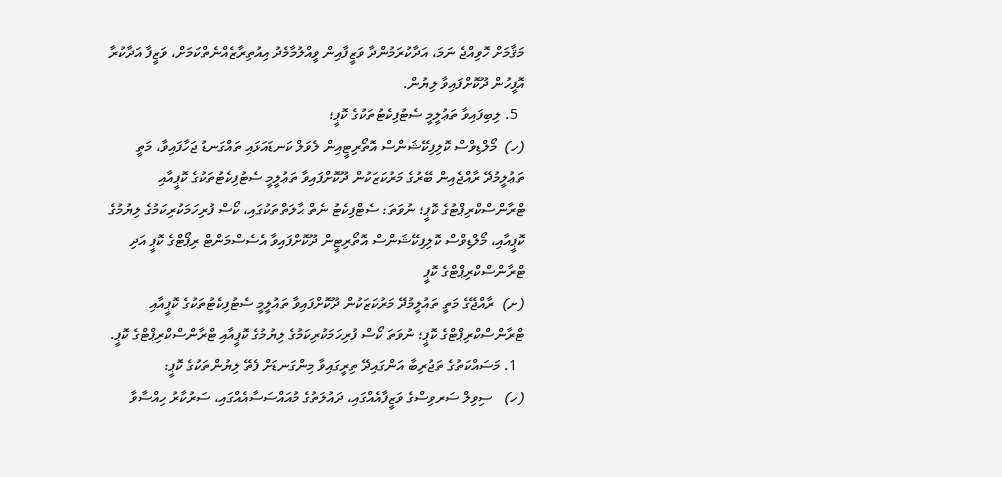މަޤާމަށް ހޮވިއްޖެ ނަމަ، އަދާކުރަމުންދާ ވަޒީފާއިން ވީއްލުމާމެދު އިއުތިރާޒެއްނެތްކަމަށް، ވަޒީފާ އަދާކުރާ އޮފީހުން ދޫކޮށްފައިވާ ލިޔުން.
  5. ލިބިފައިވާ ތަޢުލީމީ ސެޓުފިކެޓުތަކުގެ ކޮޕީ؛
(ހ)  މޯލްޑިވްސް ކޮލިފިކޭޝަންސް އޮތޯރިޓީއިން ލެވަލް ކަނޑައަޅައި ތައްގަނޑު ޖަހާފައިވާ، މަތީ ތަޢުލީމުދޭ ރާއްޖެއިން ބޭރުގެ މަރުކަޒަކުން ދޫކޮށްފައިވާ ތަޢުލީމީ ސެޓުފިކެޓުތަކުގެ ކޮޕީއާއި ޓްރާންސްކްރިޕްޓުގެ ކޮޕީ؛ ނުވަތަ: ސެޓްފިކެޓު ނެތް ޙާލަތްތަކުގައި، ކޯސް ފުރިހަމަކުރިކަމުގެ ލިޔުމުގެ ކޮޕީއާއި، މޯލްޑިވްސް ކޮލިފިކޭޝަންސް އޮތޯރިޓީން ދޫކޮށްފައިވާ އެސެސްމަންޓް ރިޕޯޓްގެ ކޮޕީ އަދި ޓްރާންސްކްރިޕްޓްގެ ކޮޕީ
(ށ)  ރާއްޖޭގެ މަތީ ތައުލީމުދޭ މަރުކަޒަކުން ދޫކޮށްފައިވާ ތައުލީމީ ސެޓުފިކެޓުތަކުގެ ކޮޕީއާއި ޓްރާންސްކްރިޕްޓްގެ ކޮޕީ؛ ނުވަތަ ކޯސް ފުރިހަމަކުރިކަމުގެ ލިޔުމުގެ ކޮޕީއާއި ޓްރާންސްކްރިޕްޓްގެ ކޮޕީ.
  1. މަސައްކަތުގެ ތަޖުރިބާ އަންގައިދޭ ތިރީގައިވާ މިންގަނޑަށް ފެތޭ ލިޔުންތަކުގެ ކޮޕީ:
(ހ)   ސިވިލް ސަރވިސްގެ ވަޒީފާއެއްގައި، ދައުލަތުގެ މުއައްސަސާއެއްގައި، ސަރުކާރު ހިއްސާވާ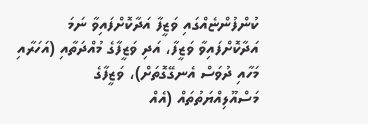ކުންފުންޏެއްގައި ވަޒީފާ އަދާކޮށްފައިވާ ނަމަ އަދާކޮށްފައިވާ ވަޒީފާ، އަދި ވަޒީފާގެ މުއްދަތާއި (އަހަރާއި މަހާއި ދުވަސް އެނގޭގޮތަށް)، ވަޒީފާގެ މަސްއޫލިއްޔަތުތައް (އެއް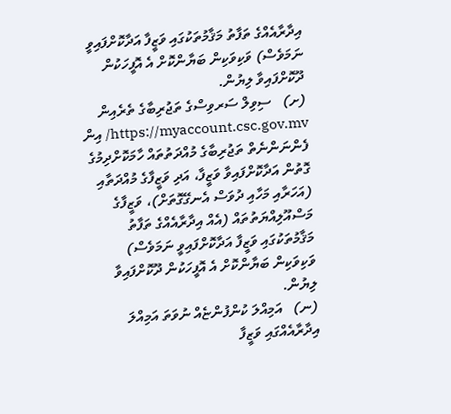އިދާރާއެއްގެ ތަފާތު މަޤާމުތަކުގައި ވަޒީފާ އަދާކޮށްފައިވީ ނަމަވެސް) ވަކިވަކިން ބަޔާންކޮށް އެ އޮފީހަކުން ދޫކޮށްފައިވާ ލިޔުން.
(ށ)   ސިވިލް ސަރވިސްގެ ތަޖުރިބާގެ ތެރެއިން https://myaccount.csc.gov.mv/ އިން ފެންނަންނެތް ތަޖުރިބާގެ މުއްދަތުތައް ހާމަކޮށްދިމުގެ ގޮތުން އަދާކޮށްފައިވާ ވަޒީފާ، އަދި ވަޒީފާގެ މުއްދަތާއި (އަހަރާއި މަހާއި ދުވަސް އެނގޭގޮތަށް)، ވަޒީފާގެ މަސްއޫލިއްޔަތުތައް (އެއް އިދާރާއެއްގެ ތަފާތު މަޤާމުތަކުގައި ވަޒީފާ އަދާކޮށްފައިވީ ނަމަވެސް) ވަކިވަކިން ބަޔާންކޮށް އެ އޮފީހަކުން ދޫކޮށްފައިވާ ލިޔުން.
(ނ)   އަމިއްލަ ކުންފުންޏެއް ނުވަތަ އަމިއްލަ އިދާރާއެއްގައި ވަޒީފާ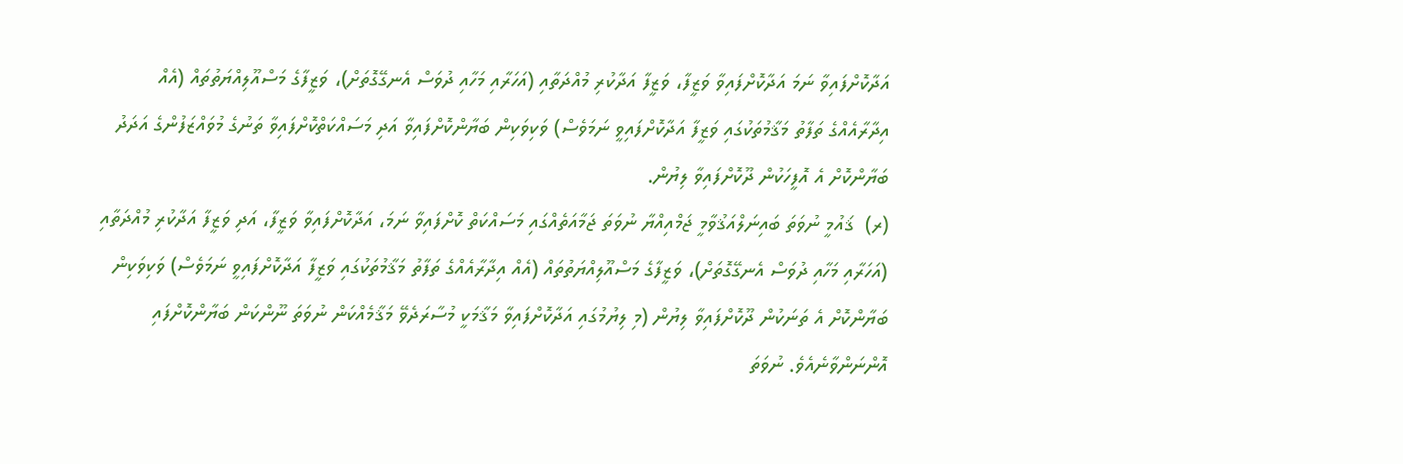އަދާކޮށްފައިވާ ނަމަ އަދާކޮށްފައިވާ ވަޒީފާ، ވަޒީފާ އަދާކުރި މުއްދަތާއި (އަހަރާއި މަހާއި ދުވަސް އެނގޭގޮތަށް)، ވަޒީފާގެ މަސްއޫލިއްޔަތުތައް (އެއް އިދާރާއެއްގެ ތަފާތު މަޤާމުތަކުގައި ވަޒީފާ އަދާކޮށްފައިވީ ނަމަވެސް) ވަކިވަކިން ބަޔާންކޮށްފައިވާ އަދި މަސައްކަތްކޮށްފައިވާ ތަނުގެ މުވައްޒަފުންގެ އަދަދު ބަޔާންކޮށް އެ އޮފީހަކުން ދޫކޮށްފައިވާ ލިޔުން.
(ރ)  ޤައުމީ ނުވަތަ ބައިނަލްއަޤުވާމީ ޖަމްއިއްޔާ ނުވަތަ ޖަމާއަތެއްގައި މަސައްކަތް ކޮށްފައިވާ ނަމަ، އަދާކޮށްފައިވާ ވަޒީފާ، އަދި ވަޒީފާ އަދާކުރި މުއްދަތާއި (އަހަރާއި މަހާއި ދުވަސް އެނގޭގޮތަށް)، ވަޒީފާގެ މަސްއޫލިއްޔަތުތައް (އެއް އިދާރާއެއްގެ ތަފާތު މަޤާމުތަކުގައި ވަޒީފާ އަދާކޮށްފައިވީ ނަމަވެސް) ވަކިވަކިން ބަޔާންކޮށް އެ ތަނަކުން ދޫކޮށްފައިވާ ލިޔުން (މި ލިޔުމުގައި އަދާކޮށްފައިވާ މަޤާމަކީ މުސާރަދެވޭ މަޤާމެއްކަން ނުވަތަ ނޫންކަން ބަޔާންކޮށްފައި އޮންނަންވާނެއެވެ. ނުވަތަ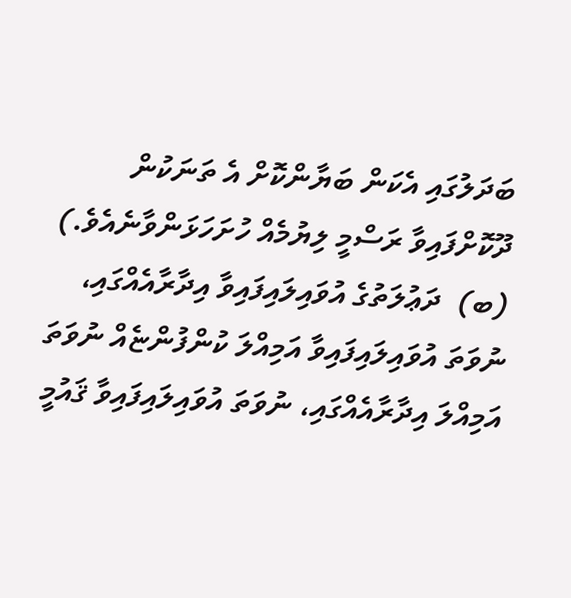ބަދަލުގައި އެކަން ބަޔާންކޮށް އެ ތަނަކުން ދޫކޮށްފައިވާ ރަސްމީ ލިޔުމެއް ހުށަހަޅަންވާނެއެވެ.)
(ބ)  ދަޢުލަތުގެ އުވައިލައިފައިވާ އިދާރާއެއްގައި، ނުވަތަ އުވައިލައިފައިވާ އަމިއްލަ ކުންފުންޏެއް ނުވަތަ އަމިއްލަ އިދާރާއެއްގައި، ނުވަތަ އުވައިލައިފައިވާ ޤައުމީ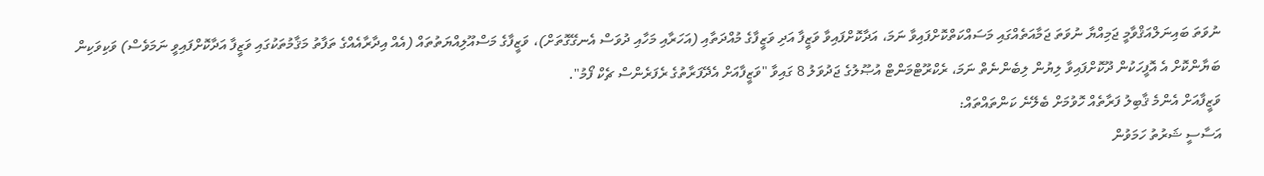ނުވަތަ ބައިނަލްއަޤްވާމީ ޖަމިއްޔާ ނުވަތަ ޖަމާއަތެއްގައި މަސައްކަތްކޮށްފައިވާ ނަމަ، އަދާކޮށްފައިވާ ވަޒީފާ އަދި ވަޒީފާގެ މުއްދަތާއި (އަހަރާއި މަހާއި ދުވަސް އެނގޭގޮތަށް)، ވަޒީފާގެ މަސްއޫލިއްޔަތުތައް (އެއް އިދާރާއެއްގެ ތަފާތު މަޤާމުތަކުގައި ވަޒީފާ އަދާކޮށްފައިވީ ނަމަވެސް) ވަކިވަކިން ބަޔާންކޮށް އެ އޮފީހަކުން ދޫކޮށްފައިވާ ލިޔުން ލިބެންނެތް ނަމަ، ރެކްރޫޓްމަންޓް އުޞޫލުގެ ޖަދުވަލު 8 ގައިވާ "ވަޒީފާއަށް އެދޭފަރާތުގެ ރެފަރެންސް ޗެކް ފޯމު".
ވަޒީފާއަށް އެންމެ ޤާބިލު ފަރާތެއް ހޮވުމަށް ބެލޭނެ ކަންތައްތައް:
އަސާސީ ޝަރުތު ހަމަވުން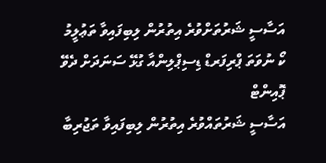އަސާސީ ޝަރުތަށްވުރެ އިތުރުން ލިބިފައިވާ ތަޢުލީމު
ކޯ ނުވަތަ ޕްރިފަރޑް ޑިސިޕްލިންއާ ގުޅޭ ސަނަދަށް ދެވޭ ޕޮއިންޓް
އަސާސީ ޝަރުތައްވުރެ އިތުރުން ލިބިފައިވާ ތަޖުރިބާ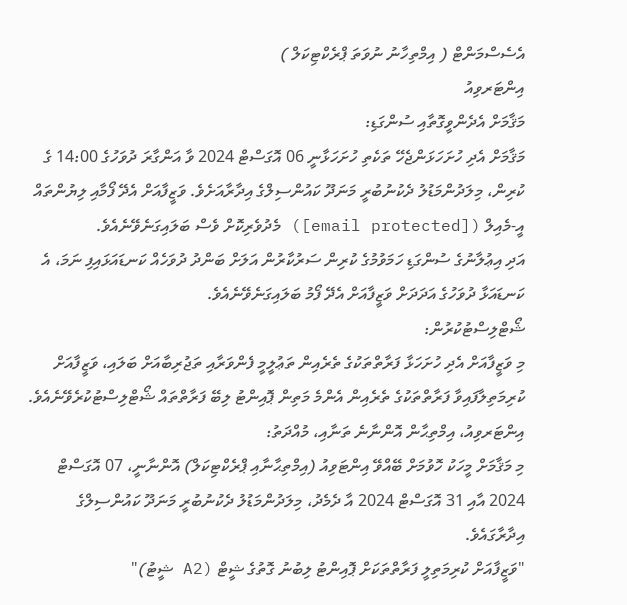އެސެސްމަންޓް ( އިމްތިހާނު ނުވަތަ ޕްރެކްޓިކަލް )
އިންޓަރވިއު
މަޤާމަށް އެދެންވީގޮތާއި ސުންގަޑި:
މަޤާމަށް އެދި ހުށަހަޅަންޖެހޭ ތަކެތި ހުށަހަޅާނީ 06 އޮގަސްޓް 2024 ވާ އަންގާރަ ދުވަހުގެ 14:00 ގެ ކުރިން، މިލަދުންމަޑުލު ދެކުނުބުރީ މަނަދޫ ކައުންސިލްގެ އިދާރާއަށެވެ. ވަޒީފާއަށް އެދޭ ފޯމާއި ލިޔުންތައް އީ-މެއިލް ([email protected]) މެދުވެރިކޮށް ވެސް ބަލައިގަނެވޭނެއެވެ.
އަދި އިޢުލާނުގެ ސުންގަޑި ހަމަވުމުގެ ކުރިން ސަރުކާރުން އަލަށް ބަންދު ދުވަހެއް ކަނޑައަޅައިފި ނަމަ، އެ ކަނޑައަޅާ ދުވަހުގެ އަދަދަށް ވަޒީފާއަށް އެދޭ ފޯމު ބަލައިގަނެވޭނެއެވެ.
ޝޯޓްލިސްޓުކުރުން:
މި ވަޒީފާއަށް އެދި ހުށަހަޅާ ފަރާތްތަކުގެ ތެރެއިން ތަޢުލީމީ ފެންވަރާއި ތަޖުރިބާއަށް ބަލައި، ވަޒީފާއަށް ކުރިމަތިލާފައިވާ ފަރާތްތަކުގެ ތެރެއިން އެންމެ މަތިން ޕޮއިންޓު ލިބޭ ފަރާތްތައް ޝޯޓްލިސްޓުކުރެވޭނެއެވެ.
އިންޓަރވިއު، އިމްތިޙާން އޮންނާނެ ތަނާއި، މުއްދަތު:
މި މަޤާމަށް މީހަކު ހޮވުމަށް ބޭއްވޭ އިންޓަވިއު (އިމްތިޙާނާއި ޕްރެކްޓިކަލް) އޮންނާނީ، 07 އޮގަސްޓް 2024 އާއި 31 އޮގަސްޓް 2024 އާ ދެމެދު، މިލަދުންމަޑުލު ދެކުނުބުރީ މަނަދޫ ކައުންސިލްގެ އިދާރާގައެވެ.
"ވަޒީފާއަށް ކުރިމަތިލީ ފަރާތްތަކަށް ޕޮއިންޓު ލިބުނު ގޮތުގެ ޝީޓް (A2 ޝީޓު)"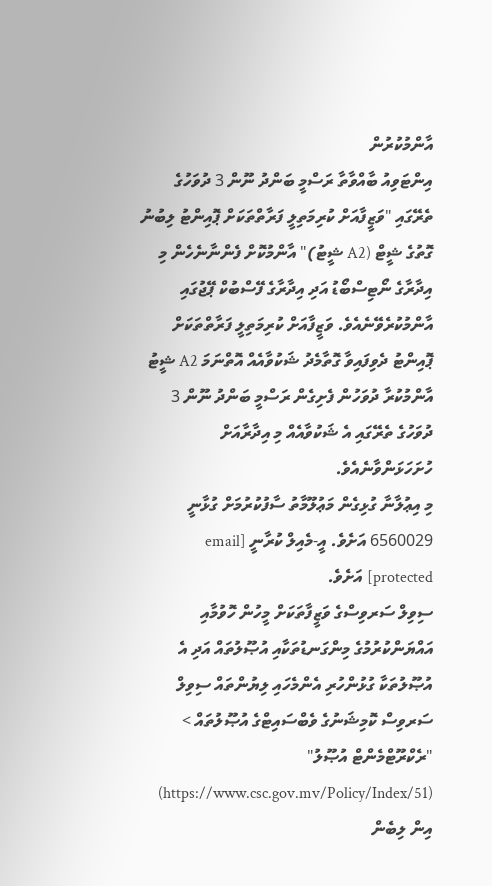އާންމުކުރުން
އިންޓަވިއު ބާއްވާތާ ރަސްމީ ބަންދު ނޫން 3 ދުވަހުގެ ތެރޭގައި "ވަޒީފާއަށް ކުރިމަތިލީ ފަރާތްތަކަށް ޕޮއިންޓު ލިބުނު ގޮތުގެ ޝީޓް (A2 ޝީޓު)" އާންމުކޮށް ފެންނާނެހެން މި އިދާރާގެ ނޯޓިސްބޯޑު އަދި އިދާރާގެ ފޭސްބުކް ޕޭޖުގައި އާންމުކުރެވޭނެއެވެ. ވަޒީފާއަށް ކުރިމަތިލީ ފަރާތްތަކަށް ޕޮއިންޓު ދެވިފައިވާ ގޮތާމެދު ޝަކުވާއެއް އޮތްނަމަ A2 ޝީޓު އާންމުކުރާ ދުވަހުން ފެށިގެން ރަސްމީ ބަންދު ނޫން 3 ދުވަހުގެ ތެރޭގައި އެ ޝަކުވާއެއް މި އިދާރާއަށް ހުށަހަޅަންވާނެއެވެ.
މި އިޢުލާނާ ގުޅިގެން މަޢުލޫމާތު ސާފުކުރުމަށް ގުޅާނީ 6560029 އަށެވެ. އީ-މެއިލް ކުރާނީ [email protected] އަށެވެ.
ސިވިލް ސަރވިސްގެ ވަޒީފާތަކަށް މީހުން ހޮވުމާއި އައްޔަންކުރުމުގެ މިންގަނޑުތަކާއި އުޞޫލުތައް އަދި އެ އުޞޫލުތަކާ ގުޅުންހުރި އެންމެހައި ލިޔުންތައް ސިވިލް ސަރވިސް ކޮމިޝަނުގެ ވެބްސައިޓްގެ އުޞޫލުތައް > "ރެކްރޫޓްމެންޓް އުޞޫލު" (https://www.csc.gov.mv/Policy/Index/51) އިން ލިބެން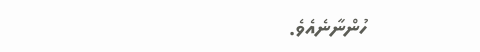ހުންނާނެއެވެ.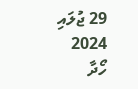29 ޖުލައި 2024
ހޯދާ